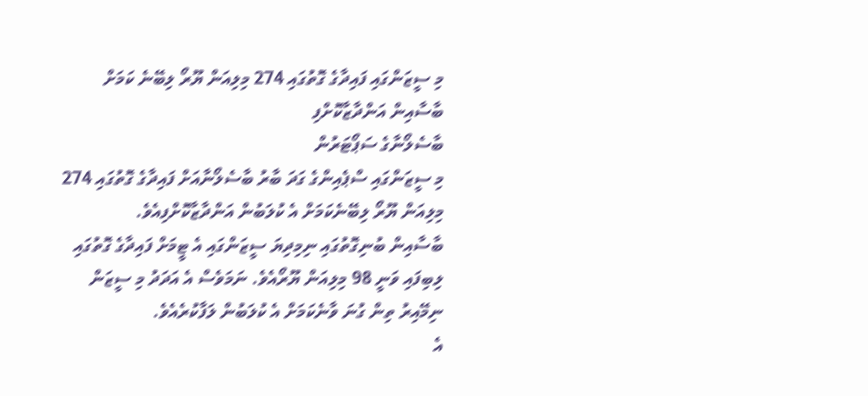މި ސީޒަންގައި ފައިދާގެ ގޮތުގައި 274 މިލިއަން ޔޫރޯ ލިބޭނެ ކަމަށް ބާސާއިން އަންދާޒާކޮށްފި
ބާސެލޯނާގެ ސަޕޯޓަރުން
މި ސީޒަންގައި ސްޕެއިންގެ ގަދަ ބާރު ބާސެލޯނާއަށް ފައިދާގެ ގޮތުގައި 274 މިލިއަން ޔޫރޯ ލިބޭނެކަމަށް އެ ކުލަބުން އަންދާޒާކޮށްފިއެވެ.
ބާސާއިން ބުނިގޮތުގައި ނިމިދިޔަ ސީޒަންގައި އެ ޓީމަށް ފައިދާގެ ގޮތުގައި ލިބިފައި ވަނީ 98 މިލިއަން ޔޫރޯއެވެ. ނަމަވެސް އެ އަދަދު މި ސީޒަން ނިމޭއިރު ތިން ގުނަ ވާނެކަމަށް އެ ކުލަބުން ލަފާކުރެއެވެ.
އެ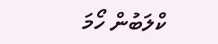ކްލަބުން ހޯމަ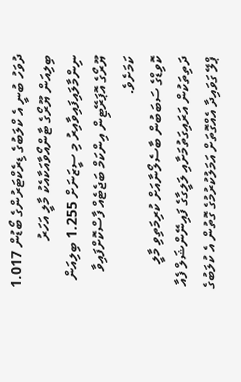ދުވަހު ބުނީ އެ ކްލަބުގެ ޑިރެކްޓަރުންގެ ބޯޑުން 1.017 ބިލިއަން ޔޫރޯގެ ޓާންއޯވާއަކާއެކު މާލީ އަހަރު ނިންމާލައިފައިވާއިރު މި ސީޒަނަށް 1.255 ބިލިއަން ޔޫރޯގެ އޮޕަރޭޓިން އިންކަމް ބަޖެޓެއް ފާސްކޮށްފައިވާ ކަމަށެވެ.
ކޮވިޑްގެ ސަބަބުން ބާސެލޯނާއަށް ކުރިމަތިވި މާލީ ދަތިތަކުން އަރައިގަތުމަށާއި ލަލީގާގެ ފައިނޭންޝަލް ފެއާ ޕްލޭ ގަވައިދާ އެއްގޮތަށް އަމަލުކުރުމުގެ ގޮތުން އެ ކުލަބުގެ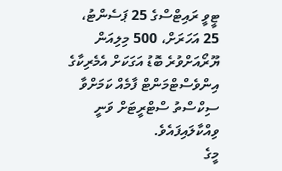ޓީވީ ރައިޓްސްގެ 25 ޕަސެންޓު، 25 އަހަރަށް، 500 މިލިއަން ޔޫރޯއަށްވުރެ ބޮޑު އަގަކަށް އެމެރިކާގެ އިންވެސްޓްމަންޓް ފާމެއް ކަމަށްވާ ސިކްސްތު ސްޓްރީޓަށް ވަނީ ވިއްކާލައިފައެވެ.
މީގެ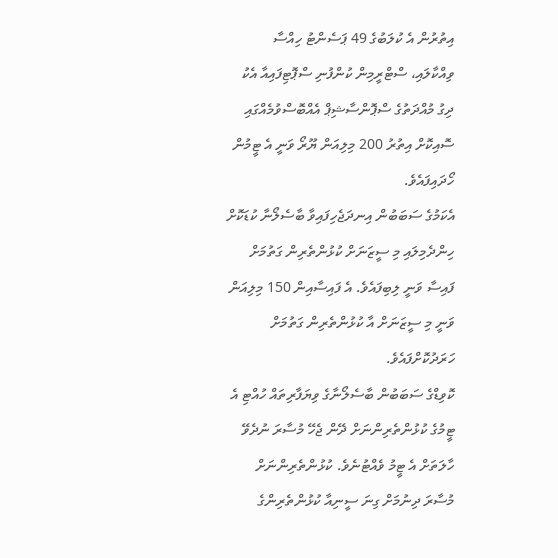އިތުރުން އެ ކުލަބުގެ 49 ޕަސެންޓު ހިއްސާ ވިއްކާލައި، ސްޓްރީމިން ކުންފުނި ސްޕޮޓިފައިއާ އެކު ދިގު މުއްދަތުގެ ސްޕޮންސާޝިޕް އެއްބޮސްވުމެއްގައި ސޮއިކޮށް އިތުރު 200 މިލިއަން ޔޫރޯ ވަނީ އެ ޓީމުން ހޯދައިފައެވެ.
އެކަމުގެ ސަބަބުން އިނދަޖެހިފައިވާ ބާސެލޯނާ ކުޑަކޮށް ހިންދެމިލައި މި ސީޒަނަށް ކުޅުންތެރިން ގަތުމަށް ފައިސާ ވަނީ ލިބިފައެވެ. އެ ފައިސާއިން 150 މިލިއަން ވަނީ މި ސީޒަނަށް އާ ކުޅުންތެރިން ގަތުމަށް ހަރަދުކޮށްފައެވެ.
ކޮވިޑްގެ ސަބަބުން ބާސެލޯނާގެ ވިޔަފާރިތައް ހުއްޓި އެ ޓީމުގެ ކުޅުންތެރިންނަށް ދޭން ޖެހޭ މުސާރަ ނުދެވޭ ހާލަތަށް އެ ޓީމު ވެއްޓުނެވެ. ކުޅުންތެރިންނަށް މުސާރަ ދިނުމަށް ގިނަ ސީނިއާ ކުޅުންތެރިންގެ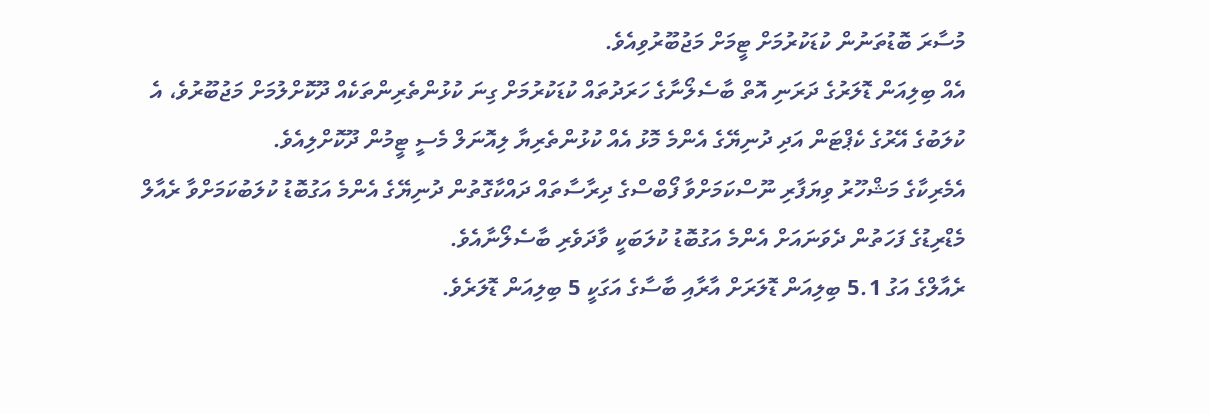މުސާރަ ބޮޑުތަނުން ކުޑަކުރުމަށް ޓީމަށް މަޖުބޫރުވިއެވެ.
އެއް ބިލިއަން ޑޮލަރުގެ ދަރަނި އޮތް ބާސެލޯނާގެ ހަރަދުތައް ކުޑަކުރުމަށް ގިނަ ކުޅުންތެރިންތަކެއް ދޫކޮށްލުމަށް މަޖުބޫރުވެ، އެ ކުލަބުގެ އޭރުގެ ކެޕްޓަން އަދި ދުނިޔޭގެ އެންމެ މޮޅު އެއް ކުޅުންތެރިޔާ ލިއޮނަލް މެސީ ޓީމުން ދޫކޮށްލިއެވެ.
އެމެރިކާގެ މަޝްހޫރު ވިޔަފާރި ނޫސްކަމަށްވާ ފޯބްސްގެ ދިރާސާތައް ދައްކާގޮތުން ދުނިޔޭގެ އެންމެ އަގުބޮޑު ކުލަބުކަމަށްވާ ރެއާލް މެޑްރިޑުގެ ފަހަތުން ދެވަނައަށް އެންމެ އަގުބޮޑު ކުލަބަކީ ވާދަވެރި ބާސެލޯނާއެވެ.
ރެއާލްގެ އަގު 5.1 ބިލިއަން ޑޮލަރަށް އާރާއި ބާސާގެ އަގަކީ 5 ބިލިއަން ޑޮލަރެވެ.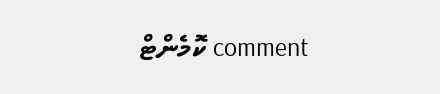comment ކޮމެންޓް